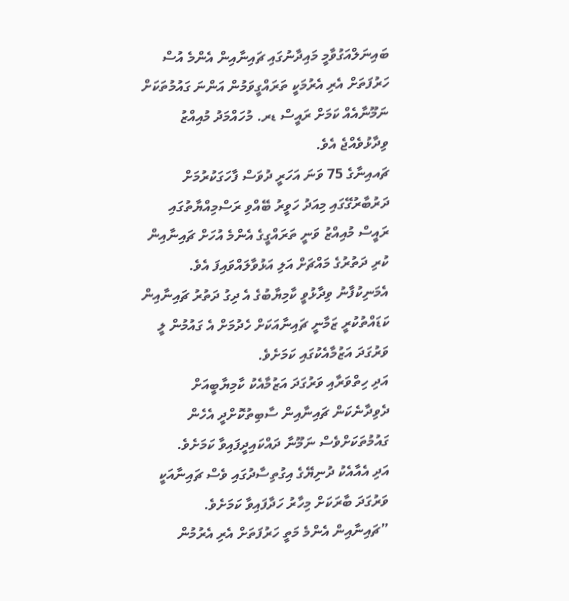ބައިނަލްއަގުވާމީ މައިދާނުގައި ޗައިނާއިން އެންމެ އުސް ހަރުފަތަށް އެރި އެރުމަކީ ތަރައްގީވަމުން އަންނަ ގައުމުތަކަށް ނަމޫނާއެއް ކަމަށް ރައީސް ޑރ. މުހައްމަދު މުއިއްޒު ވިދާޅުވެއްޖެ އެވެ.
ޗައއިނާގެ 75 ވަނަ އަހަރީ ދުވަސް ފާހަގަކުރުމަށް ދަރުބާރުގޭގައި މިއަދު ހަވީރު ބޭއްވި ރަސްމިއްޔާތުގައި ރައީސް މުއިއްޒު ވަނީ ތަރައްގީގެ އެންމެ އުހަށް ޗައިނާއިން ކުރި ދަތުރުގެ މައްޗަށް އަލި އަޅުވާލައްވައިފަ އެވެ.
އެމަނިކުފާނު ވިދާޅުވީ ކާމިޔާބުގެ އެ ދިގު ދަތުރު ޗައިނާއިން ކަޑައްތުކުރީ ޒަމާނީ ޗައިނާއަކަށް ހެދުމަށް އެ ގައުމުން ލީ ވަރުގަދަ އަޒުމާއެކުގައި ކަމަށެވެ.
އަދި ހިތްވަރާއި ވަރުގަދަ އަޒުމާއެކު ކާމިޔާބީއަށް ދެވިދާނެކަން ޗައިނާއިން ސާބިތުކޮށްދީ އެހެން ގައުމުތަކަށްވެސް ނަމޫނާ ދައްކައިދީފައިވާ ކަމަށެވެ.
އަދި އެއާއެކު ދުނިޔޭގެ އިގުތިސާދުގައި ވެސް ޗައިނާއަކީ ވަރުގަދަ ބާރަކަށް މިހާރު ހަދާފައިވާ ކަމަށެވެ.
”ޗައިނާއިން އެންމެ މަތީ ހަރުފަތަށް އެރި އެރުމުން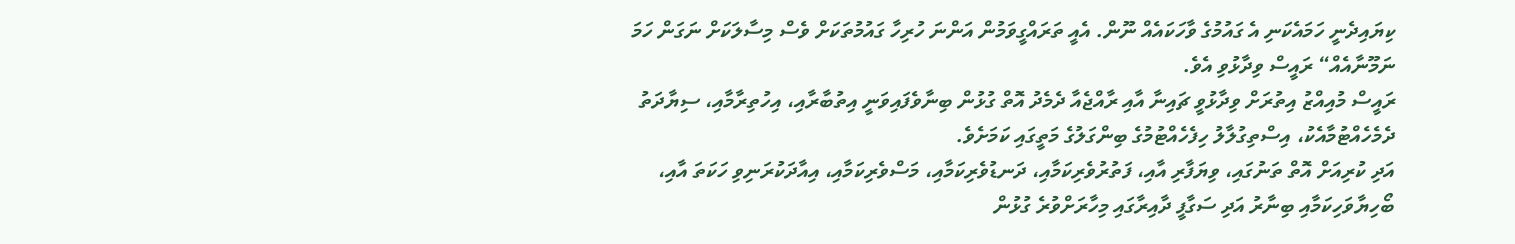ކިޔައިދެނީ ހަމައެކަނި އެ ގައުމުގެ ވާހަކައެއް ނޫން. އެއީ ތަރައްގީވަމުން އަންނަ ހުރިހާ ގައުމުތަކަށް ވެސް މިސާލަކަށް ނަގަން ހަމަ ނަމޫނާއެއް“ ރައީސް ވިދާޅުވި އެވެ.
ރައީސް މުއިއްޒު އިތުރަށް ވިދާޅުވީ ޗައިނާ އާއި ރާއްޖެއާ ދެމެދު އޮތް ގުޅުން ބިނާވެފައިވަނީ އިތުބާރާއި، އިހުތިރާމާއި، ސިޔާދަތު ދެމެހެއްޓުމާއެކު، އިސްތިގުލާލު ހިފެހެއްޓުމުގެ ބިންގަލުގެ މަތީގައި ކަމަށެވެ.
އަދި ކުރިއަށް އޮތް ތަނުގައި، ވިޔަފާރި އާއި، ފަތުރުވެރިކަމާއި، ދަނޑުވެރިކަމާއި، މަސްވެރިކަމާއި، އިއާދަކުރަނިވި ހަކަތަ އާއި، ބޯހިޔާވަހިކަމާއި ބިނާރު އަދި ސަގާފީ ދާއިރާގައި މިހާރަށްވުރެ ގުޅުން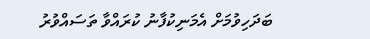ބަދަހިވުމަށް އެމަނިކުފާނު ކުރައްވާ ތަސައްވުރު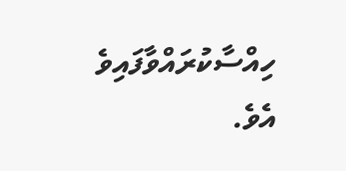ހިއްސާކުރައްވާފައިވެ އެވެ.